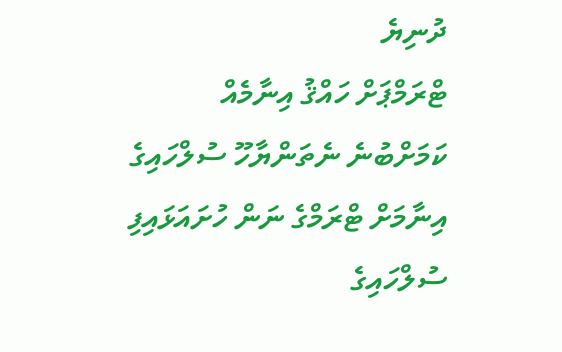ދުނިޔެ
ޓްރަމްޕަށް ހައްޤު އިނާމެއް ކަމަށްބުނެ ނެތަންޔާހޫ ސުލްހައިގެ އިނާމަށް ޓްރަމްގެ ނަން ހުށައަޅައިފި
ސުލްހައިގެ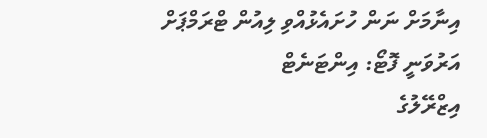އިނާމަށް ނަން ހުށައެޅުއްވި ލިއުން ޓްރަމްޕަށް އަރުވަނީ ފޮޓޯ: އިންޓަނެޓް
އިޒްރޭލުގެ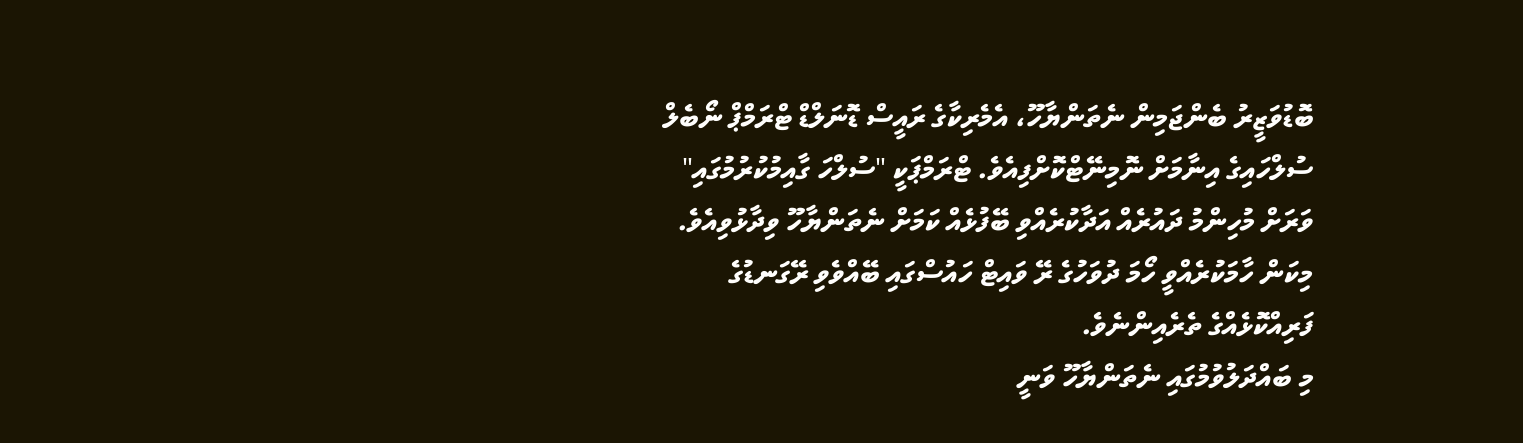ބޮޑުވަޒީރު ބެންޖަމިން ނެތަންޔާހޫ، އެމެރިކާގެ ރައީސް ޑޮނަލްޑް ޓްރަމްޕް ނޯބެލް ސުލްހައިގެ އިނާމަށް ނޮމިނޭޓްކޮށްފިއެވެ. ޓްރަމްޕަކީ "ސުލްހަ ގާއިމުކުރުމުގައި" ވަރަށް މުހިންމު ދައުރެއް އަދާކުރެއްވި ބޭފުޅެއް ކަމަށް ނެތަންޔާހޫ ވިދާޅުވިއެވެ. މިކަން ހާމަކުރެއްވީ ހޯމަ ދުވަހުގެ ރޭ ވައިޓް ހައުސްގައި ބޭއްވެވި ރޭގަނޑުގެ ފަރިއްކޮޅެއްގެ ތެރެއިންނެވެ.
މި ބައްދަލުވުމުގައި ނެތަންޔާހޫ ވަނީ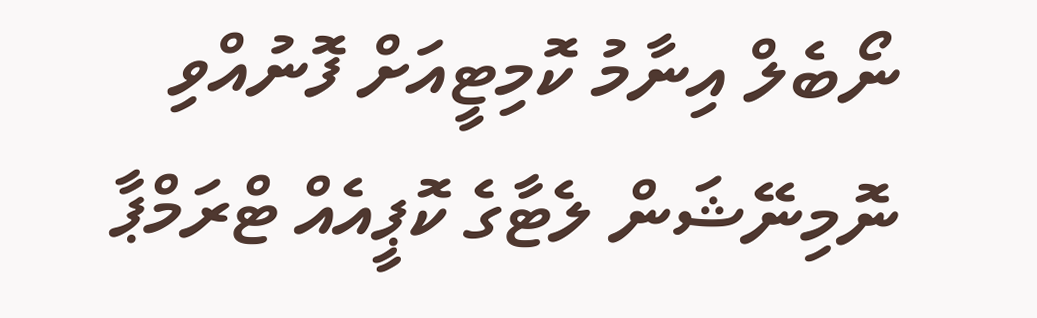ނޯބެލް އިނާމު ކޮމިޓީއަށް ފޮނުއްވި ނޮމިނޭޝަން ލެޓާގެ ކޮޕީއެއް ޓްރަމްޕާ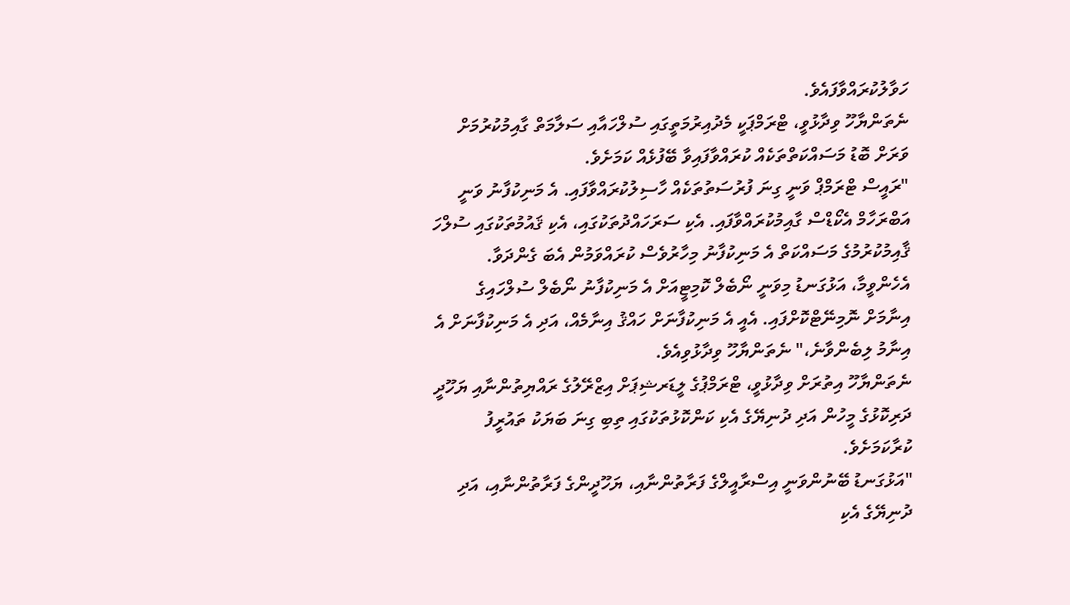ހަވާލުކުރައްވާފައެވެ.
ނެތަންޔާހޫ ވިދާޅުވީ، ޓްރަމްޕަކީ މެދުއިރުމަތީގައި ސުލްހައާއި ސަލާމަތް ގާއިމުކުރުމަށް ވަރަށް ބޮޑު މަސައްކަތްތަކެއް ކުރައްވާފައިވާ ބޭފުޅެއް ކަމަށެވެ.
"ރައީސް ޓްރަމްޕް ވަނީ ގިނަ ފުރުސަތުތަކެއް ހާސިލުކުރައްވާފައި. އެ މަނިކުފާނު ވަނީ އަބްރަހާމް އެކޯޑްސް ގާއިމުކުރައްވާފައި. އެކި ސަރަހައްދުތަކުގައި، އެކި ޤައުމުތަކުގައި ސުލްހަ ޤާއިމުކުރުމުގެ މަސައްކަތް އެ މަނިކުފާނު މިހާރުވެސް ކުރައްވަމުން އެބަ ގެންދަވާ. އެހެންވީމާ، އަޅުގަނޑު މިވަނީ ނޯބެލް ކޮމިޓީއަށް އެ މަނިކުފާނު ނޯބެލް ސުލްހައިގެ އިނާމަށް ނޮމިނޭޓްކޮށްފައި. އެއީ އެ މަނިކުފާނަށް ހައްޤު އިނާމެއް، އަދި އެ މަނިކުފާނަށް އެ އިނާމު ލިބެންވާނެ،" ނެތަންޔާހޫ ވިދާޅުވިއެވެ.
ނެތަންޔާހޫ އިތުރަށް ވިދާޅުވީ، ޓްރަމްޕުގެ ލީޑަރޝިޕަށް އިޒްރޭލުގެ ރައްޔިތުންނާއި ޔަހޫދީ ދަރިކޮޅުގެ މީހުން އަދި ދުނިޔޭގެ އެކި ކަންކޮޅުތަކުގައި ތިބި ގިނަ ބަޔަކު ތައުރީފު ކުރާކަމަށެވެ.
"އަޅުގަނޑު ބޭނުންވަނީ އިސްރާއީލްގެ ފަރާތުންނާއި، ޔަހޫދީންގެ ފަރާތުންނާއި، އަދި ދުނިޔޭގެ އެކި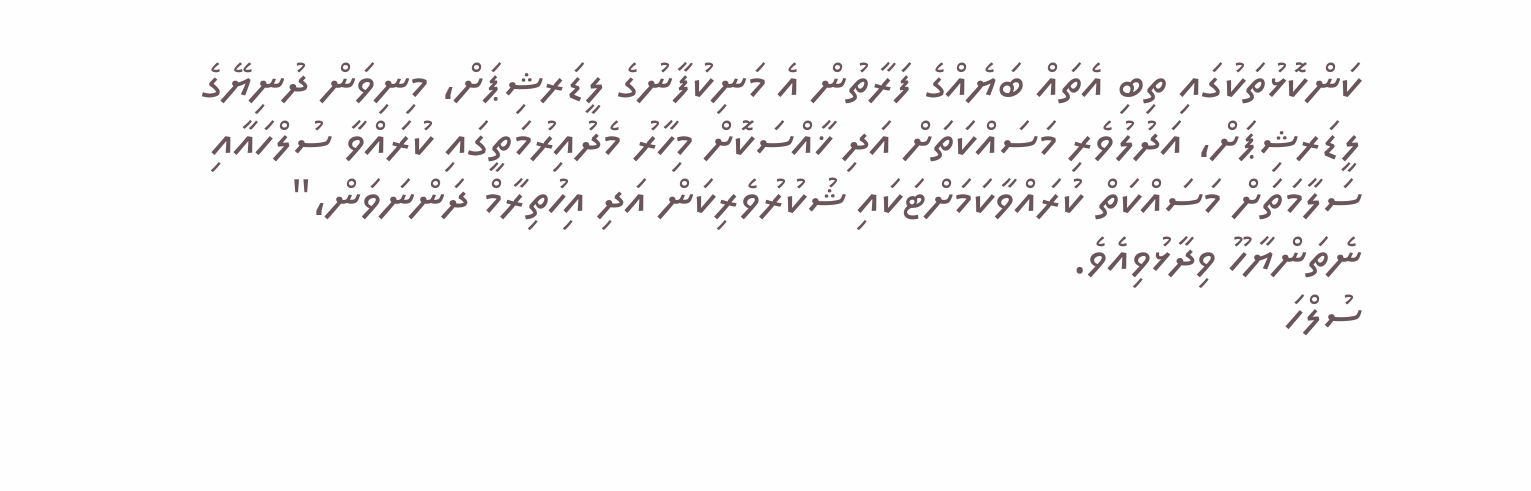ކަންކޮޅުތަކުގައި ތިބި އެތައް ބަޔެއްގެ ފަރާތުން އެ މަނިކުފާނުގެ ލީޑަރޝިޕަށް، މިނިވަން ދުނިޔޭގެ ލީޑަރޝިޕަށް، އަދުލުވެރި މަސައްކަތަށް އަދި ޚާއްސަކޮށް މިހާރު މެދުއިރުމަތީގައި ކުރައްވާ ސުލްހައާއި ސަލާމަތަށް މަސައްކަތް ކުރައްވާކަމަށްޓަކައި ޝުކުރުވެރިކަން އަދި އިހުތިރާމް ދަންނަވަން،" ނެތަންޔާހޫ ވިދާޅުވިއެވެ.
ސުލްހަ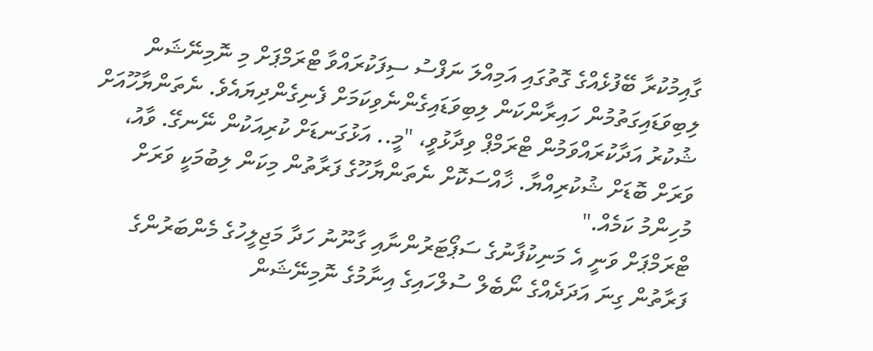ގާއިމުކުރާ ބޭފުޅެއްގެ ގޮތުގައި އަމިއްލަ ނަފްސު ސިފަކުރައްވާ ޓްރަމްޕަށް މި ނޮމިނޭޝަން ލިބިވަޑައިގަތުމުން ހައިރާންކަން ލިބިވަޑައިގެންނެވިކަމަށް ފެނިގެންދިޔައެވެ. ނެތަންޔާހޫއަށް ޝުކުރު އަދާކުރައްވަމުން ޓްރަމްޕް ވިދާޅުވީ، "މީ.. އަޅުގަނޑަށް ކުރިއަކުން ނޭނގޭ. ވާއު، ވަރަށް ބޮޑަށް ޝުކުރިއްޔާ. ޚާއްސަކޮށް ނެތަންޔާހޫގެ ފަރާތުން މިކަން ލިބުމަކީ ވަރަށް މުހިންމު ކަމެއް."
ޓްރަމްޕަށް ވަނީ އެ މަނިކުފާނުގެ ސަޕޯޓަރުންނާއި ގާނޫނު ހަދާ މަޖިލީހުގެ މެންބަރުންގެ ފަރާތުން ގިނަ އަދަދެއްގެ ނޯބެލް ސުލްހައިގެ އިނާމުގެ ނޮމިނޭޝަން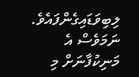ލިބިވަޑައިގެންފައެވެ. ނަމަވެސް އެ މަނިކުފާނަށް މި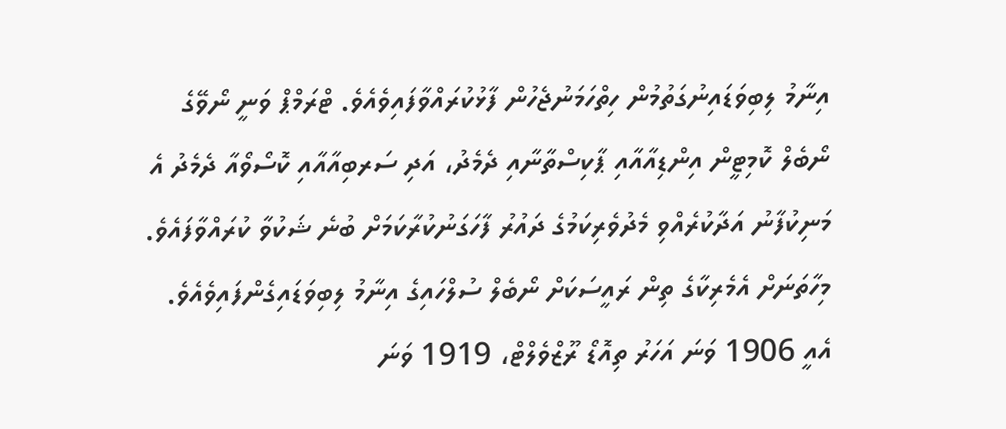އިނާމު ލިބިވަޑައިނުގަތުމުން ހިތްހަމަނުޖެހުން ފާޅުކުރައްވާފައިވެއެވެ. ޓްރަމްޕް ވަނީ ނޯވޭގެ ނޯބެލް ކޮމިޓީން އިންޑިއާއާއި ޕާކިސްތާނާއި ދެމެދު، އަދި ސަރބިއާއާއި ކޮސޯވޯއާ ދެމެދު އެ މަނިކުފާނު އަދާކުރެއްވި މެދުވެރިކަމުގެ ދައުރު ފާހަގަނުކުރާކަމަށް ބުނެ ޝަކުވާ ކުރައްވާފައެވެ.
މިހާތަނަށް އެމެރިކާގެ ތިން ރައީސަކަށް ނޯބެލް ސުލްހައިގެ އިނާމު ލިބިވަޑައިގެންފައިވެއެވެ. އެއީ 1906 ވަނަ އަހަރު ތިއޮޑޯ ރޫޒްވެލްޓް، 1919 ވަނަ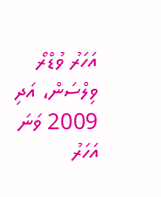އަހަރު ވުޑްރޯ ވިލްސަން، އަދި 2009 ވަނަ އަހަރު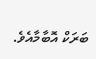ބަރަކް އޮބާމާއެވެ.